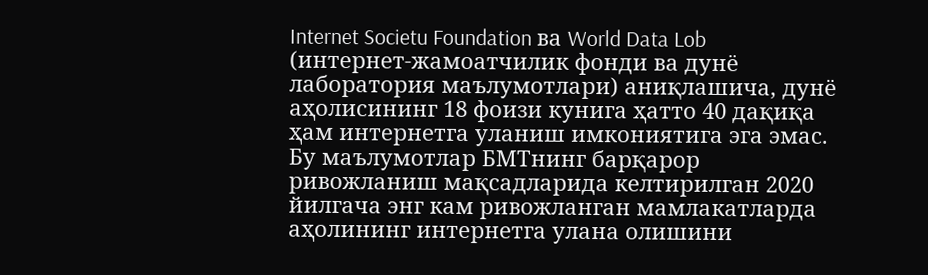Internet Societu Foundation ва World Data Lob (интернет-жамоатчилик фонди ва дунё лаборатория маълумотлари) аниқлашича, дунё аҳолисининг 18 фоизи кунига ҳатто 40 дақиқа ҳам интернетга уланиш имкониятига эга эмас. Бу маълумотлар БМТнинг барқарор ривожланиш мақсадларида келтирилган 2020 йилгача энг кам ривожланган мамлакатларда аҳолининг интернетга улана олишини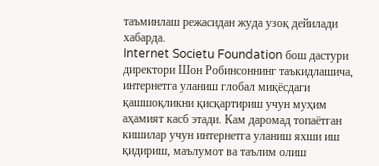таъминлаш режасидан жуда узоқ дейилади хабарда.
Internet Societu Foundation бош дастури директори Шон Робинсоннинг таъкидлашича, интернетга уланиш глобал миқёсдаги қашшоқликни қисқартириш учун муҳим аҳамият касб этади. Кам даромад топаётган кишилар учун интернетга уланиш яхши иш қидириш, маълумот ва таълим олиш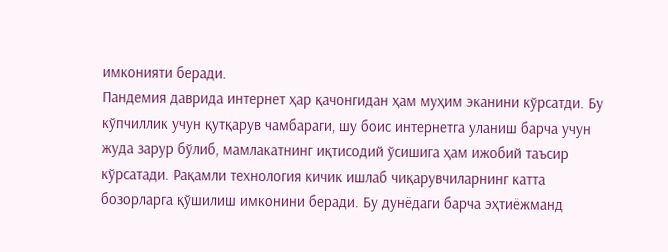имконияти беради.
Пандемия даврида интернет ҳар қачонгидан ҳам муҳим эканини кўрсатди. Бу кўпчиллик учун қутқарув чамбараги, шу боис интернетга уланиш барча учун жуда зарур бўлиб, мамлакатнинг иқтисодий ўсишига ҳам ижобий таъсир кўрсатади. Рақамли технология кичик ишлаб чиқарувчиларнинг катта бозорларга қўшилиш имконини беради. Бу дунёдаги барча эҳтиёжманд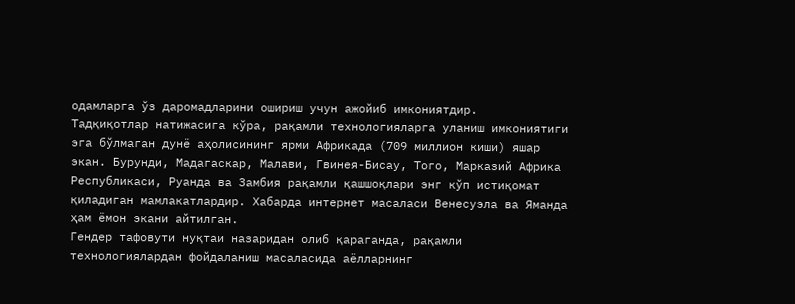одамларга ўз даромадларини ошириш учун ажойиб имкониятдир.
Тадқиқотлар натижасига кўра, рақамли технологияларга уланиш имкониятиги эга бўлмаган дунё аҳолисининг ярми Африкада (709 миллион киши) яшар экан. Бурунди, Мадагаскар, Малави, Гвинея-Бисау, Того, Марказий Африка Республикаси, Руанда ва Замбия рақамли қашшоқлари энг кўп истиқомат қиладиган мамлакатлардир. Хабарда интернет масаласи Венесуэла ва Яманда ҳам ёмон экани айтилган.
Гендер тафовути нуқтаи назаридан олиб қараганда, рақамли технологиялардан фойдаланиш масаласида аёлларнинг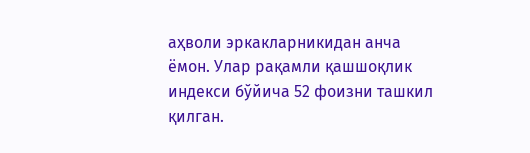аҳволи эркакларникидан анча ёмон. Улар рақамли қашшоқлик индекси бўйича 52 фоизни ташкил қилган.